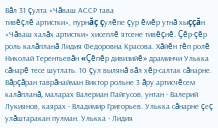Вăл 31 çулта «Чăваш АССР тава
тивĕçлĕ артистки», пурнăç çулĕпе çур ĕмĕр утнă хыççăн «Чăваш халăх артистки» хисеплĕ ятсене тивĕçнĕ. Çĕр-çĕр роль калăпланă Лидия Федоровна Красова. Хăйĕн тĕп ролĕ Николай Терентьевăн «Çĕпĕр дивизийĕ» драминчи Улькка сăнарĕ тесе шутлать. 10 çул вылянă вăл хĕр-салтак сăнарне. Вăрçăран таврăнайман Виктор рольне 3 ăру артисчĕсем калăпланă, маларах Валериан Пайгусов, унтан - Валерий Лукиянов, каярах - Владимир Григорьев. Улькка сăнарне çеç улăштаракан пулман. Улькка - Лидия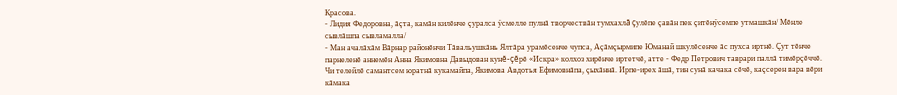Красова.
- Лидия Федоровна, ăçта, камăн килĕнче çуралса ÿсмелле пулнă творчествăн тумхахлă çулĕпе çавăн пек çитĕнÿсемпе утмашкăн/ Мĕнле сывлăшпа сывламалла/
- Ман ачалăхăм Вăрнар районĕнчи Тăвальушкăнь Ялтăра урамĕсенче чупса, Аçăмçырмипе Юманай шкулĕсенче ăс пухса иртнĕ. Çут тĕнче парнеленĕ аннемĕн Анна Якимовна Давыдован кунĕ-çĕрĕ «Искра» колхоз хирĕнче иртетчĕ, атте - Федр Петрович таврари паллă тимĕрçĕччĕ.
Чи телейлĕ самантсем юратнă кукамайпа, Якимова Авдотья Ефимовнăпа, çыхăннă. Ирпе-ирех ăшă, тин сунă качака сĕчĕ, каçсерен вара вĕри кăмака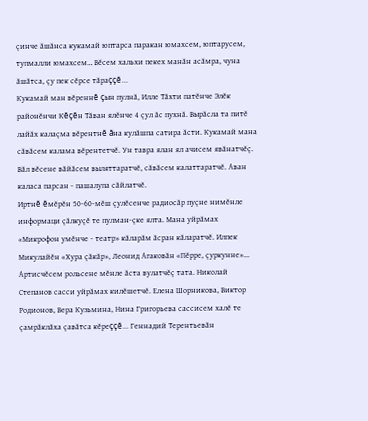çинче ăшăнса кукамай юптарса паракан юмахсем, юптарусем, тупмалли юмахсем… Вĕсем хальхи пекех манăн асăмра, чуна ăшăтса, çу пек сĕрсе тăраççĕ…
Кукамай ман вĕреннĕ çын пулнă, Илле Тăхти патĕнче Элĕк районĕнчи Кĕçĕн Тăван ялĕнче 4 çул ăс пухнă. Вырăсла та питĕ лайăх калаçма вĕрентнĕ ăна кулăшпа сатира ăсти. Кукамай мана сăвăсем калама вĕрентетчĕ. Ун тавра ялан ял ачисем явăнатчĕç. Вăл вĕсене вăйăсем выляттаратчĕ, сăвăсем калаттаратчĕ. Аван каласа парсан - пашалупа сăйлатчĕ.
Иртнĕ ĕмĕрĕн 50-60-мĕш çулĕсенче радиосăр пуçне нимĕнле информаци çăлкуçĕ те пулман-çке ялта. Мана уйрăмах «Микрофон умĕнче - театр» кăларăм ăсран кăларатчĕ. Илпек Микулайĕн «Хура çăкăр», Леонид Агаковăн «Пĕрре, çуркунне»... Артисчĕсем рольсене мĕнле ăста вулатчĕç тата. Николай Степанов сасси уйрăмах килĕшетчĕ. Елена Шорникова, Виктор Родионов, Вера Кузьмина, Нина Григорьева сассисем халĕ те çамрăклăха çавăтса кĕреççĕ... Геннадий Терентьевăн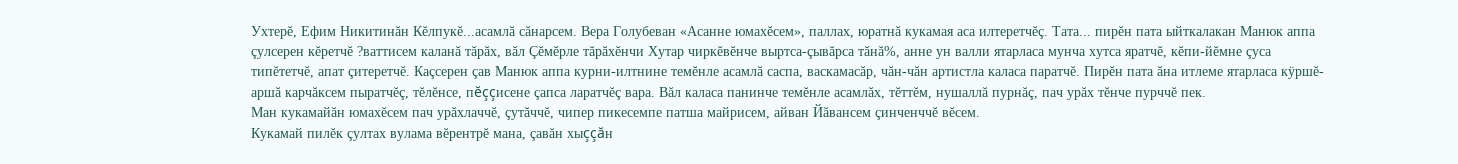Ухтерĕ, Ефим Никитинăн Кĕлпукĕ...асамлă сăнарсем. Вера Голубеван «Асанне юмахĕсем», паллах, юратнă кукамая аса илтеретчĕç. Тата... пирĕн пата ыйткалакан Манюк аппа çулсерен кĕретчĕ ?ваттисем каланă тăрăх, вăл Çĕмĕрле тăрăхĕнчи Хутар чиркĕвĕнче выртса-çывăрса тăнă%, анне ун валли ятарласа мунча хутса яратчĕ, кĕпи-йĕмне çуса типĕтетчĕ, апат çитеретчĕ. Каçсерен çав Манюк аппа курни-илтнине темĕнле асамлă саспа, васкамасăр, чăн-чăн артистла каласа паратчĕ. Пирĕн пата ăна итлеме ятарласа кÿршĕ-аршă карчăксем пыратчĕç, тĕлĕнсе, пĕççисене çапса ларатчĕç вара. Вăл каласа панинче темĕнле асамлăх, тĕттĕм, нушаллă пурнăç, пач урăх тĕнче пурччĕ пек.
Ман кукамайăн юмахĕсем пач урăхлаччĕ, çутăччĕ, чипер пикесемпе патша майрисем, айван Йăвансем çинченччĕ вĕсем.
Кукамай пилĕк çултах вулама вĕрентрĕ мана, çавăн хыççăн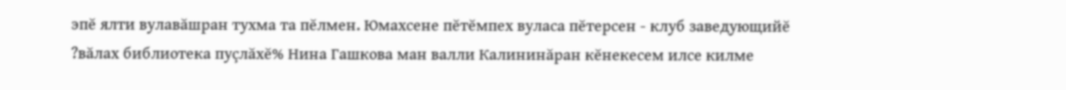эпĕ ялти вулавăшран тухма та пĕлмен. Юмахсене пĕтĕмпех вуласа пĕтерсен - клуб заведующийĕ ?вăлах библиотека пуçлăхĕ% Нина Гашкова ман валли Калининăран кĕнекесем илсе килме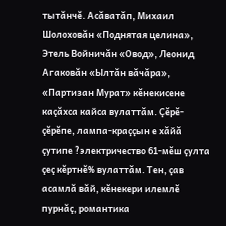тытăнчĕ. Асăватăп, Михаил Шолоховăн «Поднятая целина», Этель Войничăн «Овод», Леонид Агаковăн «Ылтăн вăчăра», «Партизан Мурат» кĕнекисене каçăхса кайса вулаттăм. Çĕрĕ-çĕрĕпе, лампа-краççын е хăйă çутипе ?электричество 61-мĕш çулта çеç кĕртнĕ% вулаттăм. Тен, çав асамлă вăй, кĕнекери илемлĕ пурнăç, романтика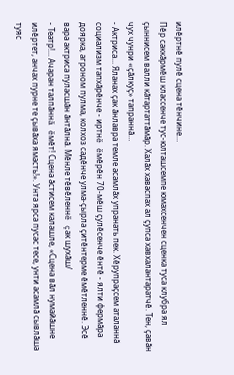илĕртнĕ пулĕ сцена тĕнчине…
Пĕр саккăрмĕш классенче тус-юлташсемпе юмахсенчен сценка туса клубра ял çыннисем валли кăтартаттăмăр. Халăх хаваспах ал çупса хавхалантаратчĕ. Тен, çавăн чух чунри «çăлкуç» тапраннă…
- Актриса... Яланах çак ăнлавра темле асамлăх упранать пек. Хĕрупраçсем аталаннă социализм тапхăрĕнче - иртнĕ ĕмĕрĕн 70-мĕш çулĕсенче ĕнтĕ - ялти фермăра доярка, агроном пулма, колхоз садĕнче улма-çырла çитĕнтерме ĕмĕтленнĕ. Эсĕ вара актриса пуласшăн ăнтăлнă. Мĕнле тĕвĕленнĕ çак шухăш/
- Театр!... Ачаран талпăннă ĕмĕт! Сцена ăстисем калашле, «Сцена вăл нумайăшне илĕртет, анчах пурне те çывăха ямасть!». Унта ярса пусас тесе, унти асамлă сывлăша туяс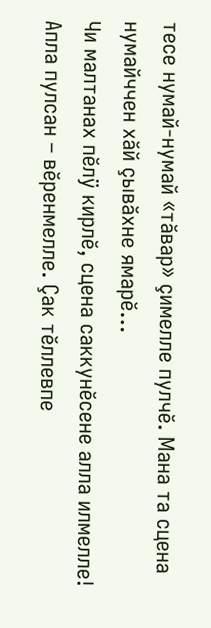тесе нумай-нумай «тăвар» çимелле пулчĕ. Мана та сцена нумайччен хăй çывăхне ямарĕ…
Чи малтанах пĕлÿ кирлĕ, сцена саккунĕсене алла илмелле! Апла пулсан – вĕренмелле. Çак тĕллевпе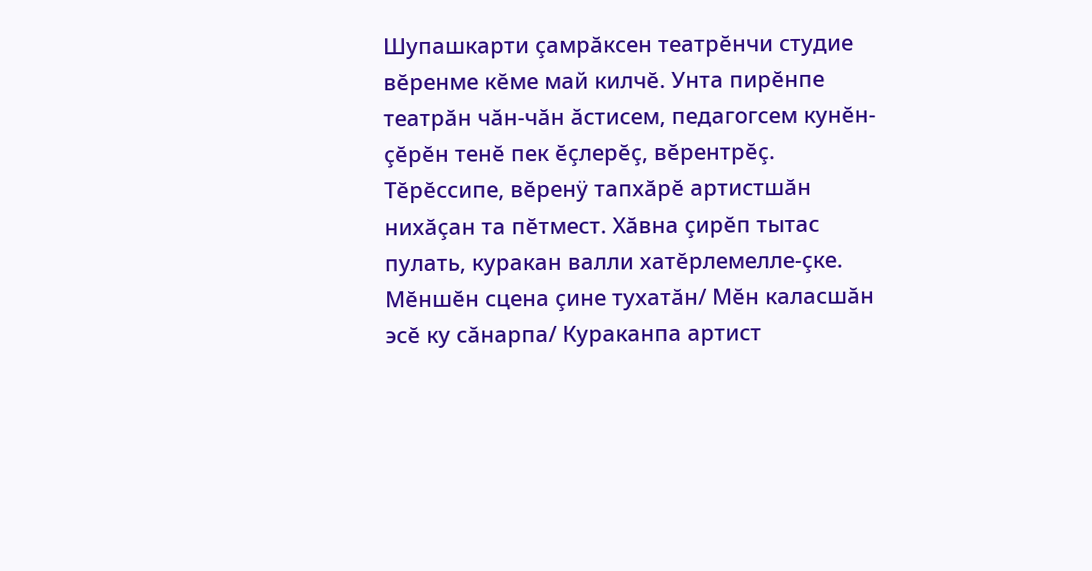Шупашкарти çамрăксен театрĕнчи студие вĕренме кĕме май килчĕ. Унта пирĕнпе театрăн чăн-чăн ăстисем, педагогсем кунĕн-çĕрĕн тенĕ пек ĕçлерĕç, вĕрентрĕç. Тĕрĕссипе, вĕренÿ тапхăрĕ артистшăн нихăçан та пĕтмест. Хăвна çирĕп тытас пулать, куракан валли хатĕрлемелле-çке. Мĕншĕн сцена çине тухатăн/ Мĕн каласшăн эсĕ ку сăнарпа/ Кураканпа артист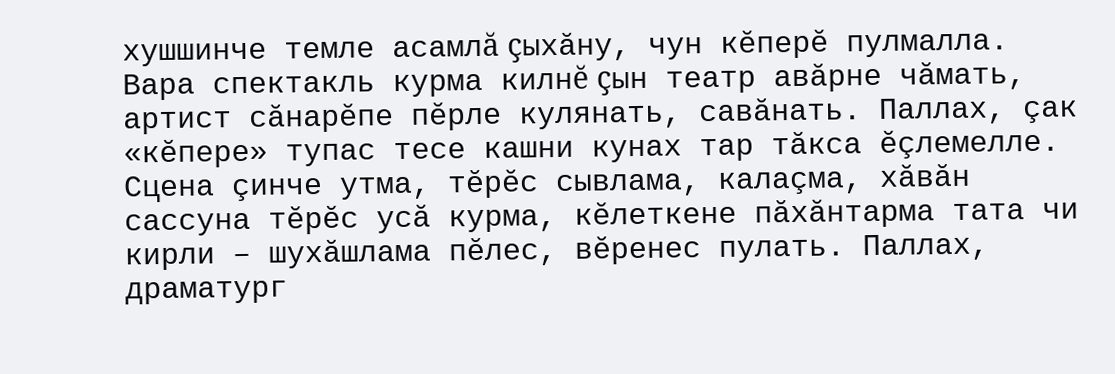хушшинче темле асамлă çыхăну, чун кĕперĕ пулмалла. Вара спектакль курма килнĕ çын театр авăрне чăмать, артист сăнарĕпе пĕрле кулянать, савăнать. Паллах, çак «кĕпере» тупас тесе кашни кунах тар тăкса ĕçлемелле. Сцена çинче утма, тĕрĕс сывлама, калаçма, хăвăн сассуна тĕрĕс усă курма, кĕлеткене пăхăнтарма тата чи кирли – шухăшлама пĕлес, вĕренес пулать. Паллах, драматург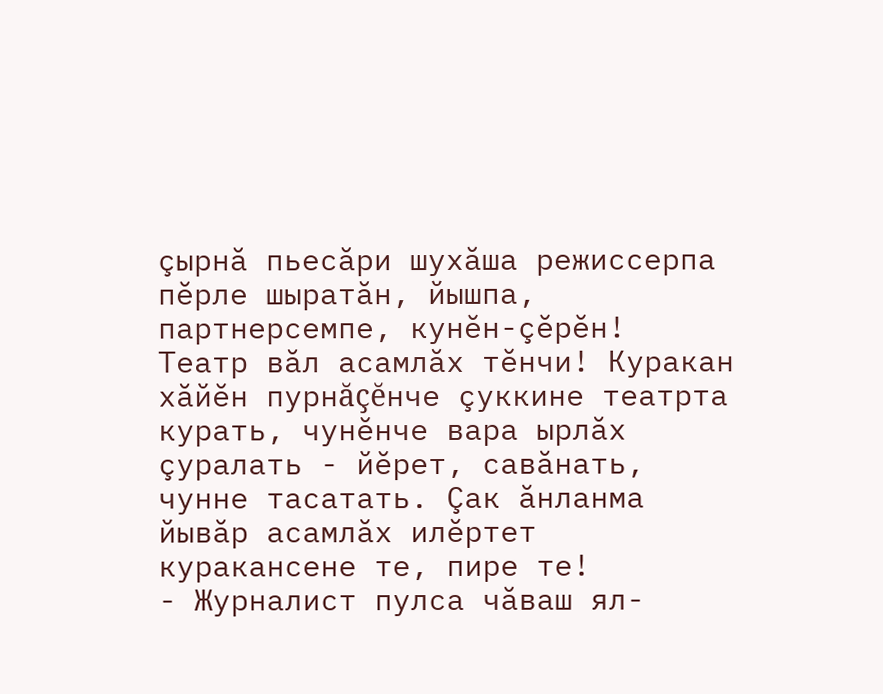çырнă пьесăри шухăша режиссерпа пĕрле шыратăн, йышпа, партнерсемпе, кунĕн-çĕрĕн!
Театр вăл асамлăх тĕнчи! Куракан хăйĕн пурнăçĕнче çуккине театрта курать, чунĕнче вара ырлăх çуралать - йĕрет, савăнать, чунне тасатать. Çак ăнланма йывăр асамлăх илĕртет куракансене те, пире те!
- Журналист пулса чăваш ял-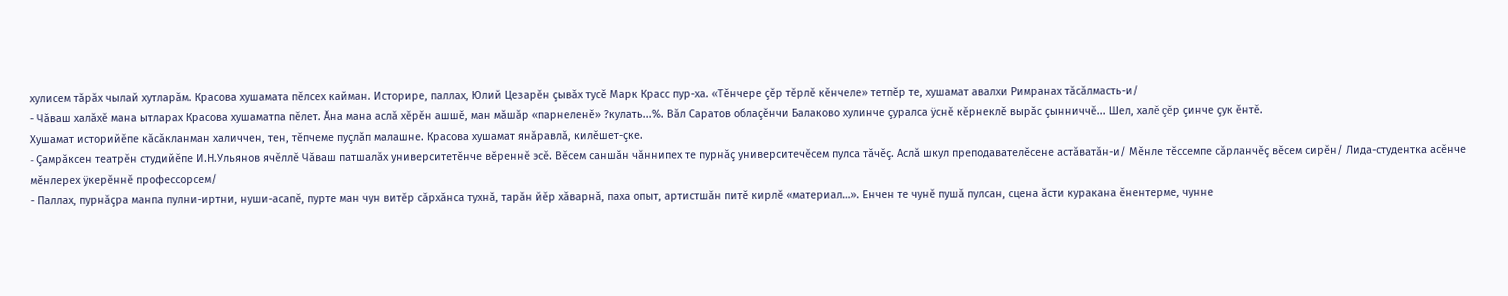хулисем тăрăх чылай хутларăм. Красова хушамата пĕлсех кайман. Историре, паллах, Юлий Цезарĕн çывăх тусĕ Марк Красс пур-ха. «Тĕнчере çĕр тĕрлĕ кĕнчеле» тетпĕр те, хушамат авалхи Римранах тăсăлмасть-и/
- Чăваш халăхĕ мана ытларах Красова хушаматпа пĕлет. Ăна мана аслă хĕрĕн ашшĕ, ман мăшăр «парнеленĕ» ?кулать...%. Вăл Саратов облаçĕнчи Балаково хулинче çуралса ÿснĕ кĕрнеклĕ вырăс çынниччĕ... Шел, халĕ çĕр çинче çук ĕнтĕ.
Хушамат историйĕпе кăсăкланман халиччен, тен, тĕпчеме пуçлăп малашне. Красова хушамат янăравлă, килĕшет-çке.
- Çамрăксен театрĕн студийĕпе И.Н.Ульянов ячĕллĕ Чăваш патшалăх университетĕнче вĕреннĕ эсĕ. Вĕсем саншăн чăннипех те пурнăç университечĕсем пулса тăчĕç. Аслă шкул преподавателĕсене астăватăн-и/ Мĕнле тĕссемпе сăрланчĕç вĕсем сирĕн/ Лида-студентка асĕнче мĕнлерех ÿкерĕннĕ профессорсем/
- Паллах, пурнăçра манпа пулни-иртни, нуши-асапĕ, пурте ман чун витĕр сăрхăнса тухнă, тарăн йĕр хăварнă, паха опыт, артистшăн питĕ кирлĕ «материал…». Енчен те чунĕ пушă пулсан, сцена ăсти куракана ĕнентерме, чунне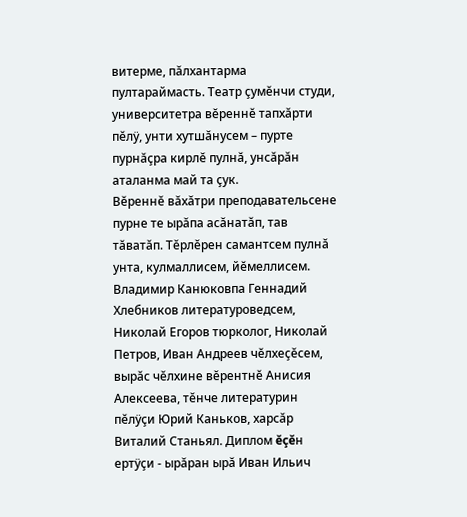витерме, пăлхантарма пултараймасть. Театр çумĕнчи студи, университетра вĕреннĕ тапхăрти пĕлÿ, унти хутшăнусем – пурте пурнăçра кирлĕ пулнă, унсăрăн аталанма май та çук.
Вĕреннĕ вăхăтри преподавательсене пурне те ырăпа асăнатăп, тав тăватăп. Тĕрлĕрен самантсем пулнă унта, кулмаллисем, йĕмеллисем. Владимир Канюковпа Геннадий Хлебников литературоведсем, Николай Егоров тюрколог, Николай Петров, Иван Андреев чĕлхеçĕсем, вырăс чĕлхине вĕрентнĕ Анисия Алексеева, тĕнче литературин пĕлÿçи Юрий Каньков, харсăр Виталий Станьял. Диплом ĕçĕн ертÿçи - ырăран ырă Иван Ильич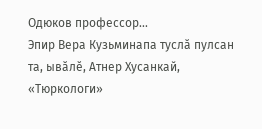Одюков профессор...
Эпир Вера Кузьминапа туслă пулсан та, ывăлĕ, Атнер Хусанкай, «Тюркологи»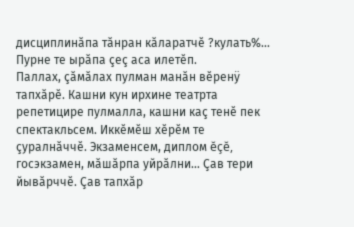дисциплинăпа тăнран кăларатчĕ ?кулать%... Пурне те ырăпа çеç аса илетĕп.
Паллах, çăмăлах пулман манăн вĕренÿ тапхăрĕ. Кашни кун ирхине театрта репетицире пулмалла, кашни каç тенĕ пек спектакльсем. Иккĕмĕш хĕрĕм те çуралнăччĕ. Экзаменсем, диплом ĕçĕ, госэкзамен, мăшăрпа уйрăлни… Çав тери йывăрччĕ. Çав тапхăр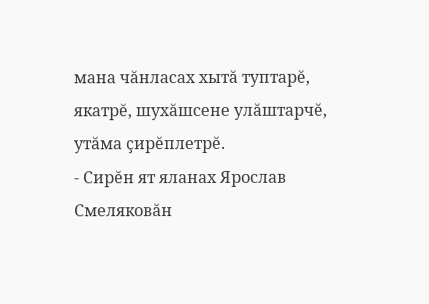мана чăнласах хытă туптарĕ, якатрĕ, шухăшсене улăштарчĕ, утăма çирĕплетрĕ.
- Сирĕн ят яланах Ярослав Смеляковăн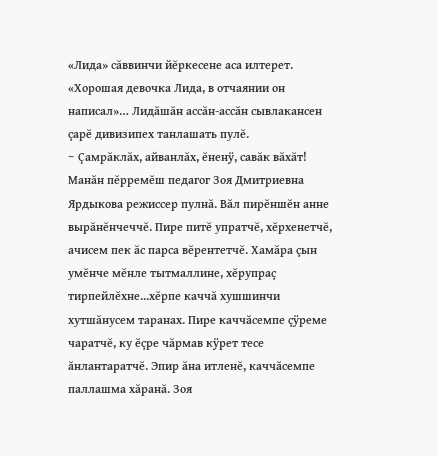«Лида» сăввинчи йĕркесене аса илтерет. «Хорошая девочка Лида, в отчаянии он написал»… Лидăшăн ассăн-ассăн сывлакансен çарĕ дивизипех танлашать пулĕ.
- Çамрăклăх, айванлăх, ĕненÿ, савăк вăхăт! Манăн пĕрремĕш педагог Зоя Дмитриевна Ярдыкова режиссер пулнă. Вăл пирĕншĕн анне вырăнĕнчеччĕ. Пире питĕ упратчĕ, хĕрхенетчĕ, ачисем пек ăс парса вĕрентетчĕ. Хамăра çын умĕнче мĕнле тытмаллине, хĕрупраç тирпейлĕхне...хĕрпе каччă хушшинчи хутшăнусем таранах. Пире каччăсемпе çÿреме чаратчĕ, ку ĕçре чăрмав кÿрет тесе ăнлантаратчĕ. Эпир ăна итленĕ, каччăсемпе паллашма хăранă. Зоя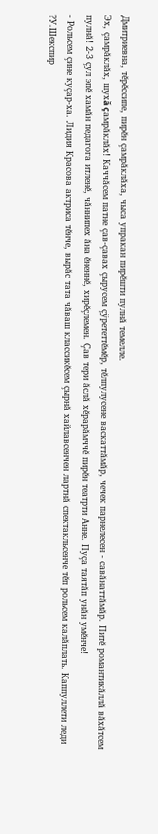Дмитриевна, тĕрĕссипе, пирĕн çамрăклăха, чыса упракан пирĕшти пулнă темелле.
Эх, çамрăклăх, шухă çамрăклăх! Каччăсем патне çав-çавах çырусем çÿрететтĕмĕр, тĕлпулусене васкаттăмăр, чечек парнелесен - савăнаттăмăр. Питĕ романтикăллă вăхăтсем пулнă! 2-3 çул эпĕ хамăн педагога итленĕ, чăннипех ăна ĕненнĕ, хирĕçлемен. Çав тери ăслă хĕрарăмччĕ пирĕн театрти Анне. Пуçа таятăп унăн умĕнче!
- Рольсем çине куçар-ха. Лидия Красова актриса тĕнче, вырăс тата чăваш классикĕсем çырнă хайлавсенчен лартнă спектакльсенче тĕп рольсем калăплать. Каппуллети леди ?У.Шекспир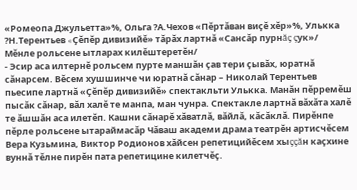«Ромеопа Джульетта»%, Ольга ?А.Чехов «Пĕртăван виçĕ хĕр»%, Улькка ?Н.Терентьев «Çĕпĕр дивизийĕ» тăрăх лартнă «Сансăр пурнăç çук»/ Мĕнле рольсене ытларах килĕштеретĕн/
- Эсир аса илтернĕ рольсем пурте маншăн çав тери çывăх, юратнă сăнарсем. Вĕсем хушшинче чи юратнă сăнар – Николай Терентьев пьесипе лартнă «Çĕпĕр дивизийĕ» спектакльти Улькка. Манăн пĕрремĕш пысăк сăнар, вăл халĕ те манпа, ман чунра. Спектакле лартнă вăхăта халĕ те ăшшăн аса илетĕп. Кашни сăнарĕ хăватлă, вăйлă, кăсăклă. Пирĕнпе пĕрле рольсене ытараймасăр Чăваш академи драма театрĕн артисчĕсем Вера Кузьмина, Виктор Родионов хăйсен репетицийĕсем хыççăн каçхине вуннă тĕлне пирĕн пата репетицине килетчĕç.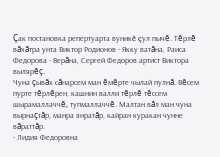Çак постановка репертуарта вуникĕ çул пычĕ. Тĕрлĕ вăхăтра унта Виктор Родионов - Якку ватăна, Раиса Федорова - Верăна, Сергей Федоров артист Виктора вылярĕç.
Чуна çывăх сăнарсем ман ĕмĕрте чылай пулнă. Вĕсем пурте тĕрлĕрен, кашнин валли тĕрлĕ тĕссем шырамаллаччĕ, тупмаллаччĕ. Малтан вăл ман чуна вырнаçтăр, манра янратăр, кайран куракан чунне вăраттăр.
- Лидия Федоровна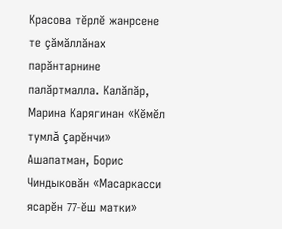Красова тĕрлĕ жанрсене те çăмăллăнах парăнтарнине палăртмалла. Калăпăр, Марина Карягинан «Кĕмĕл тумлă çарĕнчи» Ашапатман, Борис Чиндыковăн «Масаркасси ясарĕн 77-ĕш матки»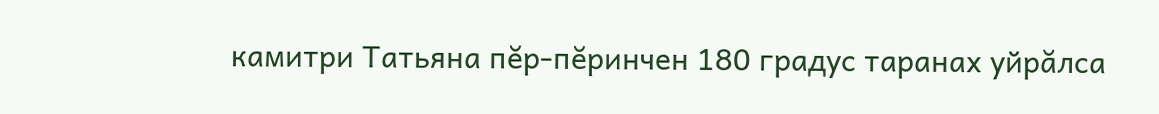камитри Татьяна пĕр-пĕринчен 180 градус таранах уйрăлса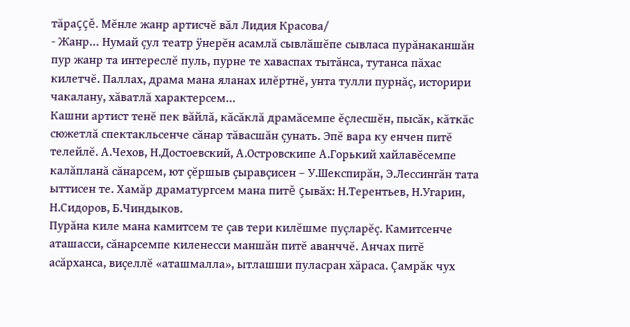тăраççĕ. Мĕнле жанр артисчĕ вăл Лидия Красова/
- Жанр… Нумай çул театр ÿнерĕн асамлă сывлăшĕпе сывласа пурăнаканшăн пур жанр та интереслĕ пуль, пурне те хаваспах тытăнса, тутанса пăхас килетчĕ. Паллах, драма мана яланах илĕртнĕ, унта тулли пурнăç, историри чакалану, хăватлă характерсем…
Кашни артист тенĕ пек вăйлă, кăсăклă драмăсемпе ĕçлесшĕн, пысăк, кăткăс сюжетлă спектакльсенче сăнар тăвасшăн çунать. Эпĕ вара ку енчен питĕ телейлĕ. А.Чехов, Н.Достоевский, А.Островскипе А.Горький хайлавĕсемпе калăпланă сăнарсем, ют çĕршыв çыравçисен – У.Шекспирăн, Э.Лессингăн тата ыттисен те. Хамăр драматургсем мана питĕ çывăх: Н.Терентьев, Н.Угарин, Н.Сидоров, Б.Чиндыков.
Пурăна киле мана камитсем те çав тери килĕшме пуçларĕç. Камитсенче аташасси, сăнарсемпе киленесси маншăн питĕ аванччĕ. Анчах питĕ асăрханса, виçеллĕ «аташмалла», ытлашши пуласран хăраса. Çамрăк чух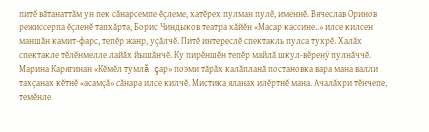питĕ вăтанаттăм ун пек сăнарсемпе ĕçлеме, хатĕрех пулман пулĕ, именнĕ. Вячеслав Оринов режиссерпа ĕçленĕ тапхăрта, Борис Чиндыков театра хăйĕн «Масар кассине..» илсе килсен маншăн камит-фарс, тепĕр жанр, уçăлчĕ. Питĕ интереслĕ спектакль пулса тухрĕ. Халăх спектакле тĕлĕнмелле лайăх йышăнчĕ. Ку пирĕншĕн тепĕр майлă шкул-вĕренÿ пулнăччĕ.
Марина Карягинан «Кĕмĕл тумлă çар» поэми тăрăх калăпланă постановка вара мана валли тахçанах кĕтнĕ «асамçă» сăнара илсе килчĕ. Мистика яланах илĕртнĕ мана. Ачалăхри тĕнчепе, темĕнле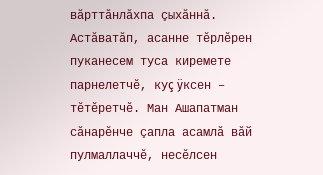вăрттăнлăхпа çыхăннă. Астăватăп, асанне тĕрлĕрен пуканесем туса киремете парнелетчĕ, куç ÿксен – тĕтĕретчĕ. Ман Ашапатман сăнарĕнче çапла асамлă вăй пулмаллаччĕ, несĕлсен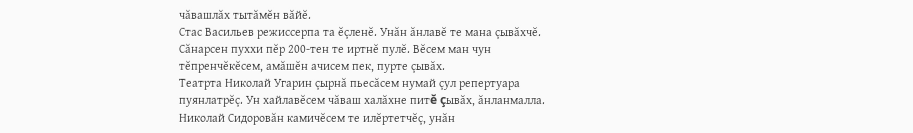чăвашлăх тытăмĕн вăйĕ.
Стас Васильев режиссерпа та ĕçленĕ. Унăн ăнлавĕ те мана çывăхчĕ. Сăнарсен пуххи пĕр 200-тен те иртнĕ пулĕ. Вĕсем ман чун тĕпренчĕкĕсем, амăшĕн ачисем пек, пурте çывăх.
Театрта Николай Угарин çырнă пьесăсем нумай çул репертуара пуянлатрĕç. Ун хайлавĕсем чăваш халăхне питĕ çывăх, ăнланмалла. Николай Сидоровăн камичĕсем те илĕртетчĕç, унăн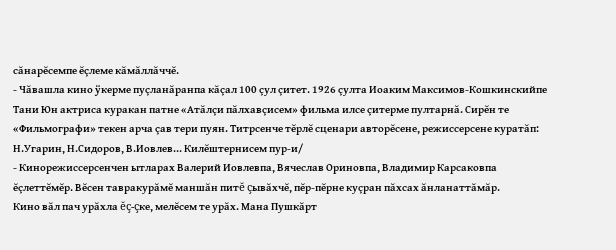сăнарĕсемпе ĕçлеме кăмăллăччĕ.
- Чăвашла кино ÿкерме пуçланăранпа кăçал 100 çул çитет. 1926 çулта Иоаким Максимов-Кошкинскийпе Тани Юн актриса куракан патне «Атăлçи пăлхавçисем» фильма илсе çитерме пултарнă. Сирĕн те «Фильмографи» текен арча çав тери пуян. Титрсенче тĕрлĕ сценари авторĕсене, режиссерсене куратăп: Н.Угарин, Н.Сидоров, В.Иовлев... Килĕштернисем пур-и/
- Кинорежиссерсенчен ытларах Валерий Иовлевпа, Вячеслав Ориновпа, Владимир Карсаковпа ĕçлеттĕмĕр. Вĕсен тавракурăмĕ маншăн питĕ çывăхчĕ, пĕр-пĕрне куçран пăхсах ăнланаттăмăр.
Кино вăл пач урăхла ĕç-çке, мелĕсем те урăх. Мана Пушкăрт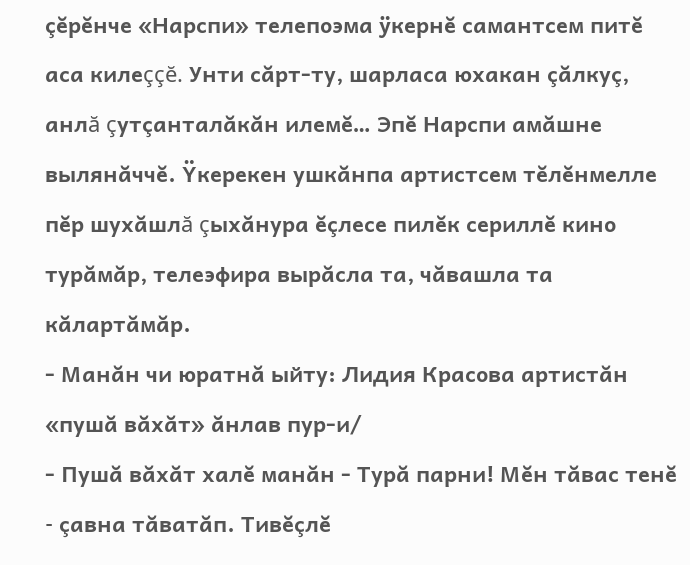çĕрĕнче «Нарспи» телепоэма ÿкернĕ самантсем питĕ аса килеççĕ. Унти сăрт-ту, шарласа юхакан çăлкуç, анлă çутçанталăкăн илемĕ… Эпĕ Нарспи амăшне вылянăччĕ. Ÿкерекен ушкăнпа артистсем тĕлĕнмелле пĕр шухăшлă çыхăнура ĕçлесе пилĕк сериллĕ кино турăмăр, телеэфира вырăсла та, чăвашла та кăлартăмăр.
- Манăн чи юратнă ыйту: Лидия Красова артистăн «пушă вăхăт» ăнлав пур-и/
- Пушă вăхăт халĕ манăн - Турă парни! Мĕн тăвас тенĕ - çавна тăватăп. Тивĕçлĕ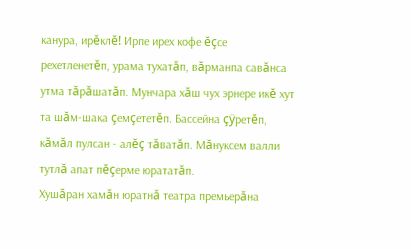канура, ирĕклĕ! Ирпе ирех кофе ĕçсе рехетленетĕп, урама тухатăп, вăрманпа савăнса утма тăрăшатăп. Мунчара хăш чух эрнере икĕ хут та шăм-шака çемçететĕп. Бассейна çÿретĕп, кăмăл пулсан - алĕç тăватăп. Мăнуксем валли тутлă апат пĕçерме юрататăп.
Хушăран хамăн юратнă театра премьерăна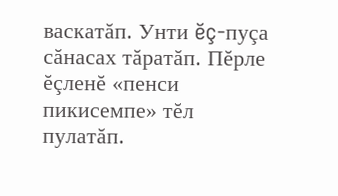васкатăп. Унти ĕç-пуçа сăнасах тăратăп. Пĕрле ĕçленĕ «пенси пикисемпе» тĕл пулатăп.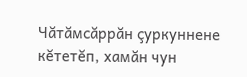Чăтăмсăррăн çуркуннене кĕтетĕп, хамăн чун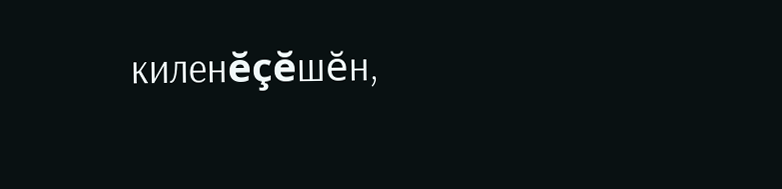киленĕçĕшĕн,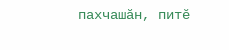пахчашăн, питĕ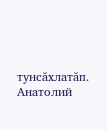тунсăхлатăп.
Анатолий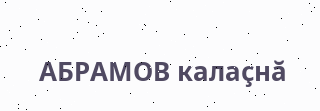АБРАМОВ калаçнă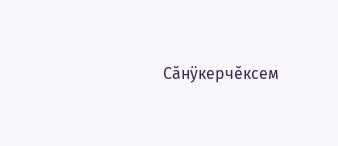Сăнÿкерчĕксем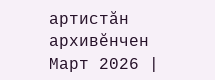артистăн архивĕнчен
Март 2026 |